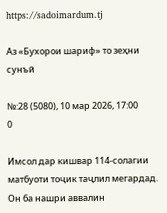https://sadoimardum.tj

Аз «Бухорои шариф» то зеҳни сунъӣ

№:28 (5080), 10 мар 2026, 17:00
0

Имсол дар кишвар 114-солагии матбуоти тоҷик таҷлил мегардад. Он ба нашри аввалин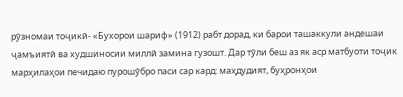рӯзномаи тоҷикӣ- «Бухорои шариф» (1912) рабт дорад, ки барои ташаккули андешаи ҷамъиятӣ ва худшиносии миллӣ замина гузошт. Дар тӯли беш аз як аср матбуоти тоҷик марҳилаҳои печидаю пурошӯбро паси сар кард: маҳдудият, буҳронҳои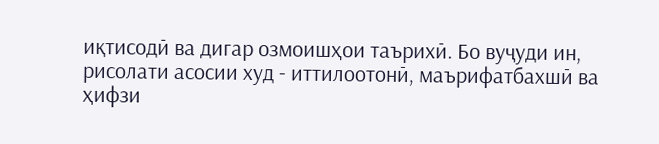иқтисодӣ ва дигар озмоишҳои таърихӣ. Бо вуҷуди ин, рисолати асосии худ - иттилоотонӣ, маърифатбахшӣ ва ҳифзи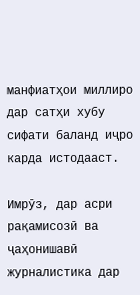манфиатҳои миллиро дар сатҳи хубу сифати баланд иҷро карда истодааст.

Имрӯз, дар асри рақамисозӣ ва ҷаҳонишавӣ журналистика дар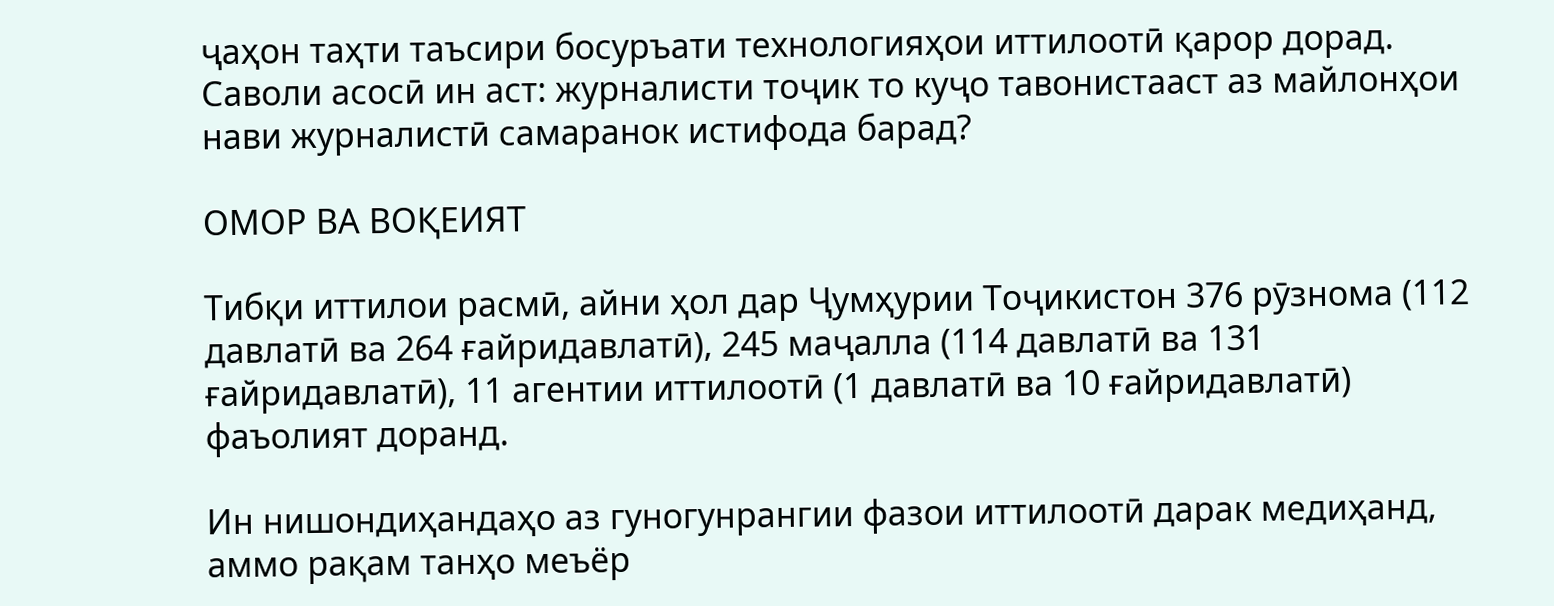ҷаҳон таҳти таъсири босуръати технологияҳои иттилоотӣ қарор дорад. Саволи асосӣ ин аст: журналисти тоҷик то куҷо тавонистааст аз майлонҳои нави журналистӣ самаранок истифода барад?

ОМОР ВА ВОҚЕИЯТ

Тибқи иттилои расмӣ, айни ҳол дар Ҷумҳурии Тоҷикистон 376 рӯзнома (112 давлатӣ ва 264 ғайридавлатӣ), 245 маҷалла (114 давлатӣ ва 131 ғайридавлатӣ), 11 агентии иттилоотӣ (1 давлатӣ ва 10 ғайридавлатӣ) фаъолият доранд.

Ин нишондиҳандаҳо аз гуногунрангии фазои иттилоотӣ дарак медиҳанд, аммо рақам танҳо меъёр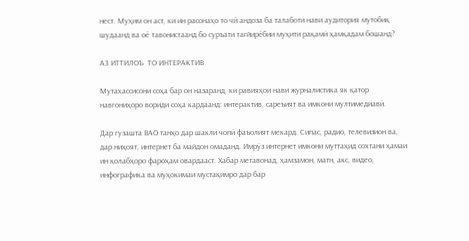нест. Муҳим он аст, ки ин расонаҳо то чӣ андоза ба талаботи нави аудитория мутобиқ шудаанд ва оё тавонистаанд бо суръати тағйирёбии муҳити рақамӣ ҳамқадам бошанд?

АЗ ИТТИЛОЪ  ТО ИНТЕРАКТИВ

Мутахассисони соҳа бар он назаранд, ки равияҳои нави журналистика як қатор навгониҳоро вориди соҳа кардаанд: интерактив, сареъият ва имкони мултимедиавӣ.

Дар гузашта ВАО танҳо дар шакли чопӣ фаъолият мекард. Сипас, радио, телевизион ва, дар ниҳоят, интернет ба майдон омаданд. Имрӯз интернет имкони муттаҳид сохтани ҳамаи ин қолабҳоро фароҳам овардааст. Хабар метавонад, ҳамзамон, матн, акс, видео, инфографика ва муҳокимаи мустақимро дар бар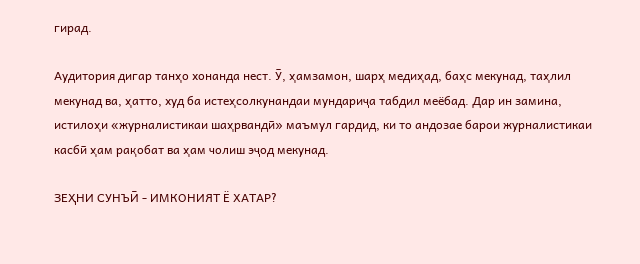гирад.

Аудитория дигар танҳо хонанда нест. Ӯ, ҳамзамон, шарҳ медиҳад, баҳс мекунад, таҳлил мекунад ва, ҳатто, худ ба истеҳсолкунандаи мундариҷа табдил меёбад. Дар ин замина, истилоҳи «журналистикаи шаҳрвандӣ» маъмул гардид, ки то андозае барои журналистикаи касбӣ ҳам рақобат ва ҳам чолиш эҷод мекунад.

ЗЕҲНИ СУНЪӢ - ИМКОНИЯТ Ё ХАТАР?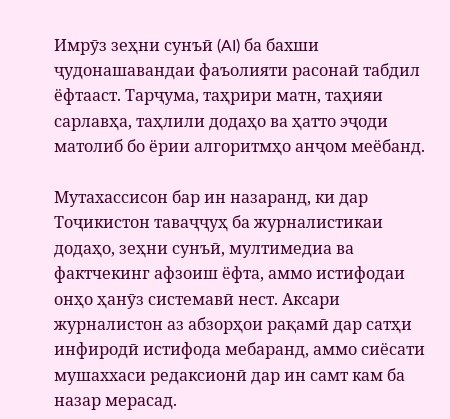Имрӯз зеҳни сунъӣ (AI) ба бахши ҷудонашавандаи фаъолияти расонаӣ табдил ёфтааст. Тарҷума, таҳрири матн, таҳияи сарлавҳа, таҳлили додаҳо ва ҳатто эҷоди матолиб бо ёрии алгоритмҳо анҷом меёбанд.

Мутахассисон бар ин назаранд, ки дар Тоҷикистон таваҷҷуҳ ба журналистикаи додаҳо, зеҳни сунъӣ, мултимедиа ва фактчекинг афзоиш ёфта, аммо истифодаи онҳо ҳанӯз системавӣ нест. Аксари журналистон аз абзорҳои рақамӣ дар сатҳи инфиродӣ истифода мебаранд, аммо сиёсати мушаххаси редаксионӣ дар ин самт кам ба назар мерасад.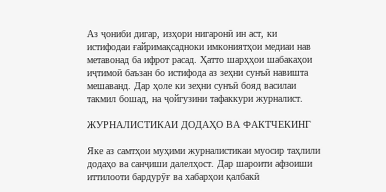Аз ҷониби дигар, изҳори нигаронӣ ин аст, ки истифодаи ғайримақсадноки имкониятҳои медиаи нав метавонад ба ифрот расад. Ҳатто шарҳҳои шабакаҳои иҷтимоӣ баъзан бо истифода аз зеҳни сунъӣ навишта мешаванд. Дар ҳоле ки зеҳни сунъӣ бояд василаи такмил бошад, на ҷойгузини тафаккури журналист.

ЖУРНАЛИСТИКАИ ДОДАҲО ВА ФАКТЧЕКИНГ

Яке аз самтҳои муҳими журналистикаи муосир таҳлили додаҳо ва санҷиши далелҳост. Дар шароити афзоиши иттилооти бардурӯғ ва хабарҳои қалбакӣ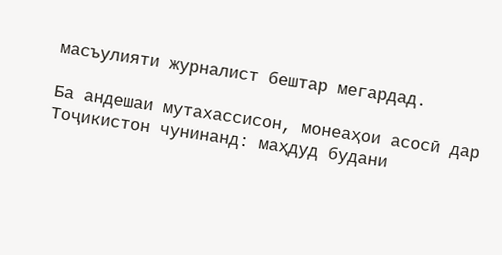масъулияти журналист бештар мегардад.

Ба андешаи мутахассисон, монеаҳои асосӣ дар Тоҷикистон чунинанд: маҳдуд будани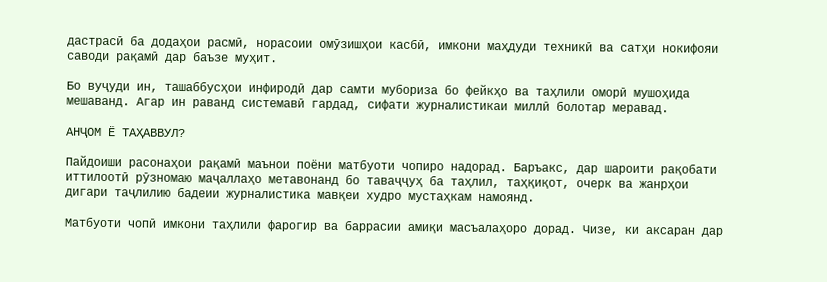дастрасӣ ба додаҳои расмӣ, норасоии омӯзишҳои касбӣ, имкони маҳдуди техникӣ ва сатҳи нокифояи саводи рақамӣ дар баъзе муҳит.

Бо вуҷуди ин, ташаббусҳои инфиродӣ дар самти мубориза бо фейкҳо ва таҳлили оморӣ мушоҳида мешаванд. Агар ин раванд системавӣ гардад, сифати журналистикаи миллӣ болотар меравад.

АНҶОМ Ё ТАҲАВВУЛ?

Пайдоиши расонаҳои рақамӣ маънои поёни матбуоти чопиро надорад. Баръакс, дар шароити рақобати иттилоотӣ рӯзномаю маҷаллаҳо метавонанд бо таваҷҷуҳ ба таҳлил, таҳқиқот, очерк ва жанрҳои дигари таҷлилию бадеии журналистика мавқеи худро мустаҳкам намоянд.

Матбуоти чопӣ имкони таҳлили фарогир ва баррасии амиқи масъалаҳоро дорад. Чизе, ки аксаран дар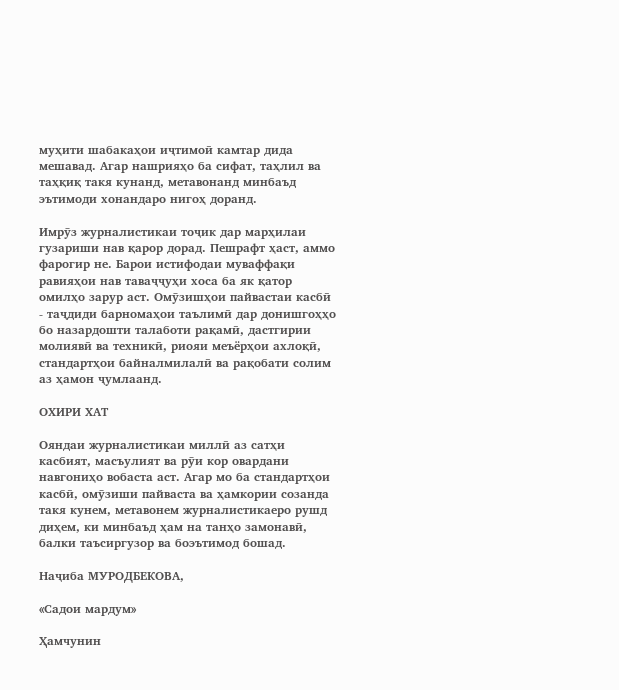муҳити шабакаҳои иҷтимоӣ камтар дида мешавад. Агар нашрияҳо ба сифат, таҳлил ва таҳқиқ такя кунанд, метавонанд минбаъд эътимоди хонандаро нигоҳ доранд.

Имрӯз журналистикаи тоҷик дар марҳилаи гузариши нав қарор дорад. Пешрафт ҳаст, аммо фарогир не. Барои истифодаи муваффақи равияҳои нав таваҷҷуҳи хоса ба як қатор омилҳо зарур аст. Омӯзишҳои пайвастаи касбӣ - таҷдиди барномаҳои таълимӣ дар донишгоҳҳо бо назардошти талаботи рақамӣ, дастгирии молиявӣ ва техникӣ, риояи меъёрҳои ахлоқӣ, стандартҳои байналмилалӣ ва рақобати солим аз ҳамон ҷумлаанд.

ОХИРИ ХАТ

Ояндаи журналистикаи миллӣ аз сатҳи касбият, масъулият ва рӯи кор овардани навгониҳо вобаста аст. Агар мо ба стандартҳои касбӣ, омӯзиши пайваста ва ҳамкории созанда такя кунем, метавонем журналистикаеро рушд диҳем, ки минбаъд ҳам на танҳо замонавӣ, балки таъсиргузор ва боэътимод бошад.

Наҷиба МУРОДБЕКОВА,

«Садои мардум»

Ҳамчунин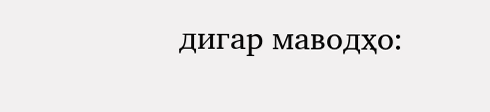дигар маводҳо: